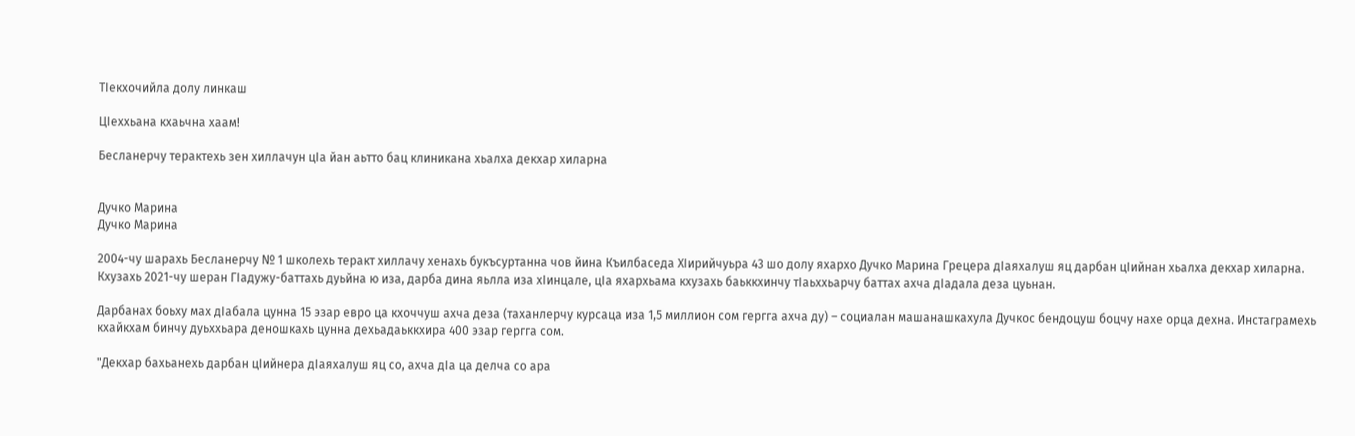ТIекхочийла долу линкаш

ЦIеххьана кхаьчна хаам!

Бесланерчу терактехь зен хиллачун цIа йан аьтто бац клиникана хьалха декхар хиларна


Дучко Марина
Дучко Марина

2004-чу шарахь Бесланерчу № 1 школехь теракт хиллачу хенахь букъсуртанна чов йина Къилбаседа ХIирийчуьра 43 шо долу яхархо Дучко Марина Грецера дIаяхалуш яц дарбан цIийнан хьалха декхар хиларна. Кхузахь 2021-чу шеран ГIадужу-баттахь дуьйна ю иза, дарба дина яьлла иза хIинцале, цIа яхархьама кхузахь баьккхинчу тIаьххьарчу баттах ахча дIадала деза цуьнан.

Дарбанах боьху мах дIабала цунна 15 эзар евро ца кхоччуш ахча деза (таханлерчу курсаца иза 1,5 миллион сом гергга ахча ду) – социалан машанашкахула Дучкос бендоцуш боцчу нахе орца дехна. Инстаграмехь кхайкхам бинчу дуьххьара деношкахь цунна дехьадаьккхира 400 эзар гергга сом.

"Декхар бахьанехь дарбан цIийнера дIаяхалуш яц со, ахча дIа ца делча со ара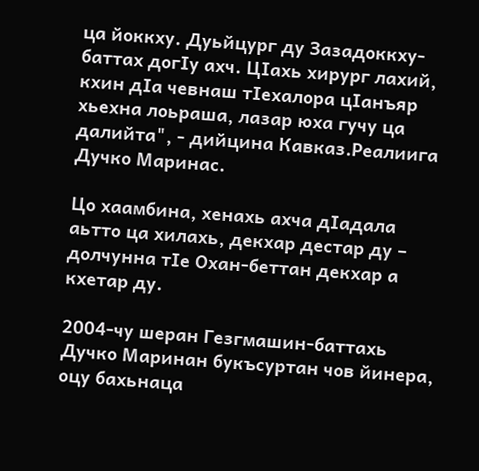ца йоккху. Дуьйцург ду Зазадоккху-баттах догIу ахч. ЦIахь хирург лахий, кхин дIа чевнаш тIехалора цIанъяр хьехна лоьраша, лазар юха гучу ца далийта", - дийцина Кавказ.Реалиига Дучко Маринас.

Цо хаамбина, хенахь ахча дIадала аьтто ца хилахь, декхар дестар ду – долчунна тIе Охан-беттан декхар а кхетар ду.

2004-чу шеран Гезгмашин-баттахь Дучко Маринан букъсуртан чов йинера, оцу бахьнаца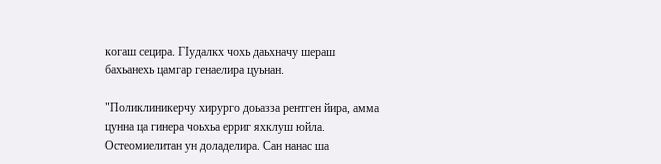когаш сецира. ГIудалкх чохь даьхначу шераш бахьанехь цамгар генаелира цуьнан.

"Поликлиникерчу хирурго доьазза рентген йира, амма цунна ца гинера чоьхьа ерриг яхклуш юйла. Остеомиелитан ун доладелира. Сан нанас ша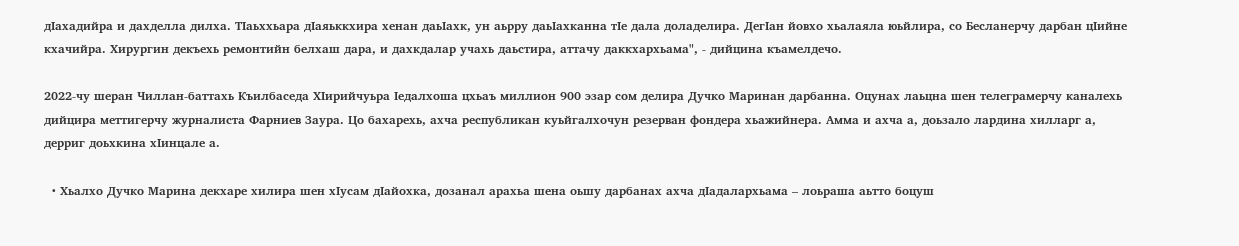дIахадийра и дахделла дилха. ТIаьххьара дIаяьккхира хенан даьIахк, ун аьрру даьIахканна тIе дала доладелира. ДегIан йовхо хьалаяла юьйлира, со Бесланерчу дарбан цIийне кхачийра. Хирургин декъехь ремонтийн белхаш дара, и дахкдалар учахь даьстира, аттачу даккхархьама", - дийцина къамелдечо.

2022-чу шеран Чиллан-баттахь Къилбаседа ХIирийчуьра Iедалхоша цхьаъ миллион 900 эзар сом делира Дучко Маринан дарбанна. Оцунах лаьцна шен телеграмерчу каналехь дийцира меттигерчу журналиста Фарниев Заура. Цо бахарехь, ахча республикан куьйгалхочун резерван фондера хьажийнера. Амма и ахча а, доьзало лардина хилларг а, дерриг доьхкина хIинцале а.

  • Хьалхо Дучко Марина декхаре хилира шен хIусам дIайохка, дозанал арахьа шена оьшу дарбанах ахча дIадалархьама – лоьраша аьтто боцуш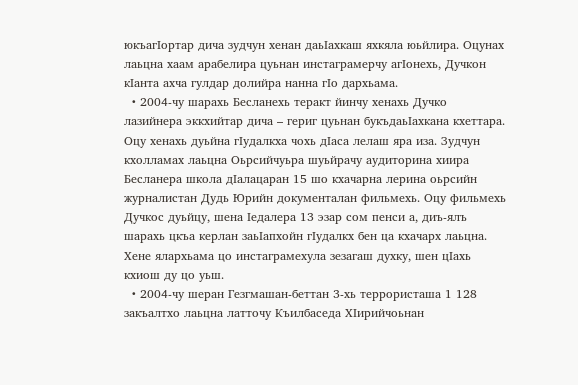юкъагIортар дича зудчун хенан даьIахкаш яхкяла юьйлира. Оцунах лаьцна хаам арабелира цуьнан инстаграмерчу агIонехь, Дучкон кIанта ахча гулдар долийра нанна гIо дархьама.
  • 2004-чу шарахь Бесланехь теракт йинчу хенахь Дучко лазийнера эккхийтар дича – гериг цуьнан букъдаьIахкана кхеттара. Оцу хенахь дуьйна гIудалкха чохь дIаса лелаш яра иза. Зудчун кхолламах лаьцна Оьрсийчуьра шуьйрачу аудиторина хиира Бесланера школа дIалацаран 15 шо кхачарна лерина оьрсийн журналистан Дудь Юрийн документалан фильмехь. Оцу фильмехь Дучкос дуьйцу, шена Iедалера 13 эзар сом пенси а, диъ-ялъ шарахь цкъа керлан заьIапхойн гIудалкх бен ца кхачарх лаьцна. Хене ялархьама цо инстаграмехула зезагаш духку, шен цIахь кхиош ду цо уьш.
  • 2004-чу шеран Гезгмашан-беттан 3-хь террористаша 1 128 закъалтхо лаьцна латточу Къилбаседа ХIирийчоьнан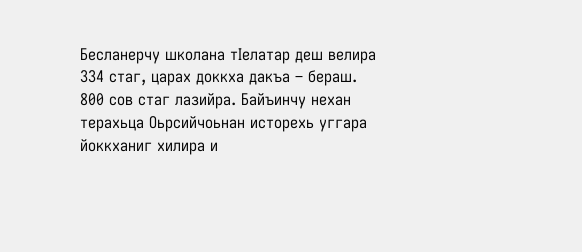Бесланерчу школана тIелатар деш велира 334 стаг, царах доккха дакъа – бераш. 800 сов стаг лазийра. Байъинчу нехан терахьца Оьрсийчоьнан исторехь уггара йоккханиг хилира и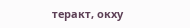теракт, окху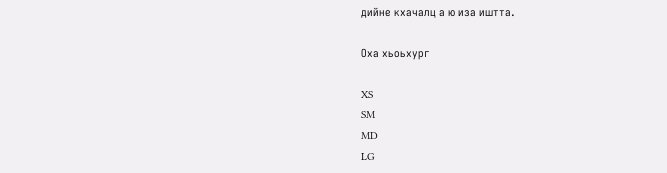дийне кхачалц а ю иза иштта.

Оха хьоьхург

XS
SM
MD
LG